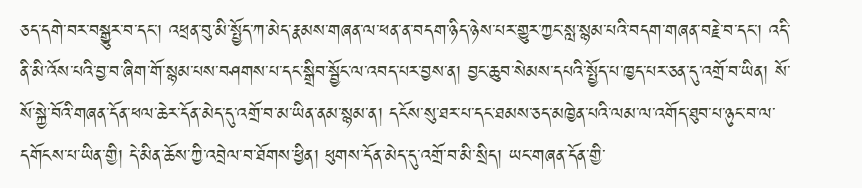ཅད་དགེ་བར་བསྒྱུར་བ་དང་། འཕྲན་བུ་མི་སྤྱོད་ཀ་མེད་རྣམས་གཞན་ལ་ཕན་ན་བདག་ཉིད་ཉེས་པར་གྱུར་ཀྱང་སླ་སྙམ་པའི་བདག་གཞན་བརྗེ་བ་དང་། འདི་ནི་མི་འོས་པའི་བྱ་བ་ཞིག་གོ་སྙམ་པས་བཤགས་པ་དང་སྒྲིབ་སྦྱོང་ལ་འབད་པར་བྱས་ན། བྱང་ཆུབ་སེམས་དཔའི་སྤྱོད་པ་ཁྱད་པར་ཅན་དུ་འགྲོ་བ་ཡིན། སོ་སོ་སྐྱེ་བོའི་གཞན་དོན་ཕལ་ཆེར་དོན་མེད་དུ་འགྲོ་བ་མ་ཡིན་ནམ་སྙམ་ན། དངོས་སུ་ཐར་པ་དང་ཐམས་ཅད་མཁྱེན་པའི་ལམ་ལ་འགོད་ཐུབ་པ་ཉུང་བ་ལ་དགོངས་པ་ཡིན་གྱི། དེ་མིན་ཆོས་ཀྱི་འབྲེལ་བ་ཐོགས་ཕྱིན། ཕུགས་དོན་མེད་དུ་འགྲོ་བ་མི་སྲིད། ཡང་གཞན་དོན་གྱི་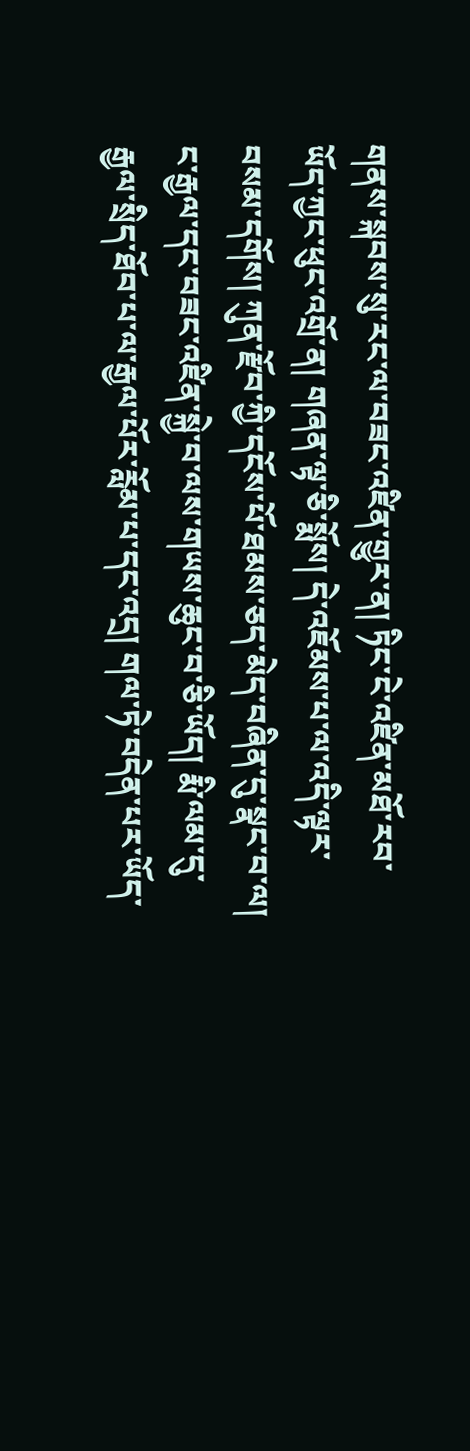གནས་སྐབས་སུ་རང་ལ་བཟང་འཛིན་གྱུར་ན། ཏིང་ངེ་འཛིན་མཐོ་རབ་ཡོད་ཀྱང་ཕུང་འགྲོ་ན། གཞན་ལྟ་ཅི་སྨོས། དེ་འཇོམས་པ་ལ་འདི་ལྟར་བསམ་དགོས། ཀུན་རྫོབ་ཀྱི་དངོས་པོ་ཐམས་ཅད་མེད་བཞིན་དུ་སྣང་བ་ལ། ང་རྒྱལ་དང་བཟང་འཛིན་སྐྱེ་བ་ལས་གཡས་ཆུང་བ་ཅི་ཡོད། རྨི་ལམ་དུ་རྒྱལ་སྲིད་ཐོབ་པ་ལ་རྒྱལ་པོར་རློམ་པ་དང་འདྲ། གལ་ཏེ་བདེན་པར་ཡོད་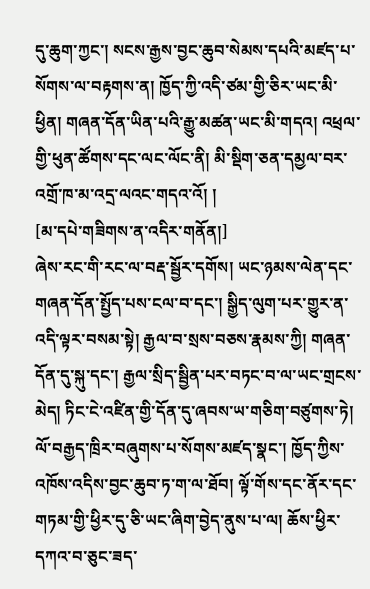དུ་ཆུག་ཀྱང་། སངས་རྒྱས་བྱང་ཆུབ་སེམས་དཔའི་མཛད་པ་སོགས་ལ་བརྟགས་ན། ཁྱོད་ཀྱི་འདི་ཙམ་གྱི་ཅིར་ཡང་མི་ཕྱིན། གཞན་དོན་ཡིན་པའི་རྒྱུ་མཚན་ཡང་མི་གདའ། འཕྲལ་གྱི་ཕུན་ཚོགས་དང་ལང་ལོང་ནི། མི་སྡིག་ཅན་དམྱལ་བར་འགྲོ་ཁ་མ་འདྲ་ལའང་གདའ་འོ། །
[མ་དཔེ་གཟིགས་ན་འདིར་གནོན།]
ཞེས་རང་གི་རང་ལ་བརྡ་སྦྱོར་དགོས། ཡང་ཉམས་ལེན་དང་གཞན་དོན་སྤྱོད་པས་ངལ་བ་དང་། སྒྱིད་ལུག་པར་གྱུར་ན་འདི་ལྟར་བསམ་སྟེ། རྒྱལ་བ་སྲས་བཅས་རྣམས་ཀྱི། གཞན་དོན་དུ་སྐུ་དང་། རྒྱལ་སྲིད་སྦྱིན་པར་བཏང་བ་ལ་ཡང་གྲངས་མེད། ཏིང་ངེ་འཛིན་གྱི་དོན་དུ་ཞབས་ཡ་གཅིག་བཙུགས་ཏེ། ལོ་བརྒྱད་ཁྲིར་བཞུགས་པ་སོགས་མཛད་སྣང་། ཁྱོད་ཀྱིས་འཁོས་འདིས་བྱང་ཆུབ་ཏ་ག་ལ་ཐོབ། ལྟོ་གོས་དང་ནོར་དང་གཏམ་གྱི་ཕྱིར་དུ་ཅི་ཡང་ཞིག་བྱེད་ནུས་པ་ལ། ཆོས་ཕྱིར་དཀའ་བ་ཅུང་ཟད་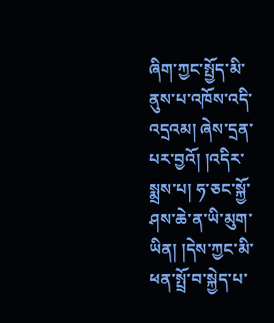ཞིག་ཀྱང་སྤྱོད་མི་ནུས་པ་འཁོས་འདི་འདྲའམ། ཞེས་དྲན་པར་བྱའོ། །འདིར་སྨྲས་པ། ཧ་ཅང་སྐྱོ་ཤས་ཆེ་ན་ཡི་མུག་ཡིན། །དེས་ཀྱང་མི་ཕན་སྤྲོ་བ་སྐྱེད་པ་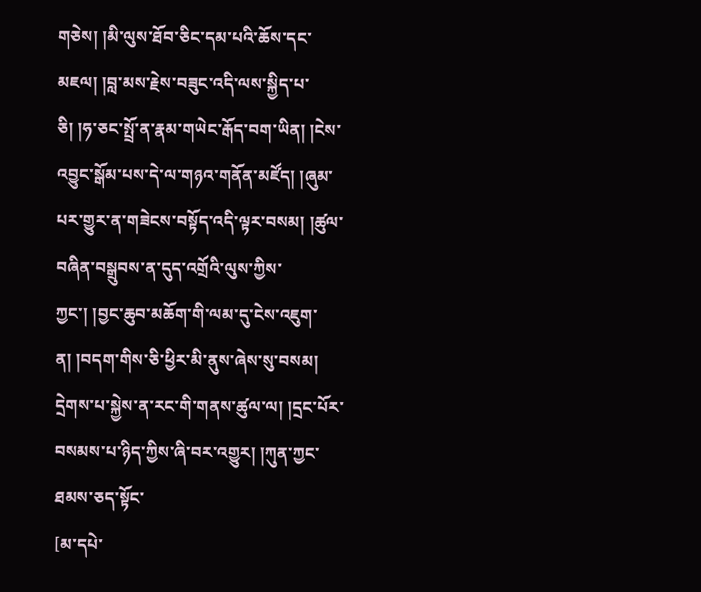གཅེས། །མི་ལུས་ཐོབ་ཅིང་དམ་པའི་ཆོས་དང་མཇལ། །བླ་མས་རྗེས་བཟུང་འདི་ལས་སྐྱིད་པ་ཅི། །ཧ་ཅང་སྤྲོ་ན་རྣམ་གཡེང་རྒོད་བག་ཡིན། །ངེས་འབྱུང་སྒོམ་པས་དེ་ལ་གཉའ་གནོན་མཛོད། །ཞུམ་པར་གྱུར་ན་གཟེངས་བསྟོད་འདི་ལྟར་བསམ། །ཚུལ་བཞིན་བསྒྲུབས་ན་དུད་འགྲོའི་ལུས་ཀྱིས་ཀྱང་། །བྱང་ཆུབ་མཆོག་གི་ལམ་དུ་ངེས་འཇུག་ན། །བདག་གིས་ཅི་ཕྱིར་མི་ནུས་ཞེས་སུ་བསམ། དྲེགས་པ་སྐྱེས་ན་རང་གི་གནས་ཚུལ་ལ། །དྲང་པོར་བསམས་པ་ཉིད་ཀྱིས་ཞི་བར་འགྱུར། །ཀུན་ཀྱང་ཐམས་ཅད་སྟོང་
[མ་དཔེ་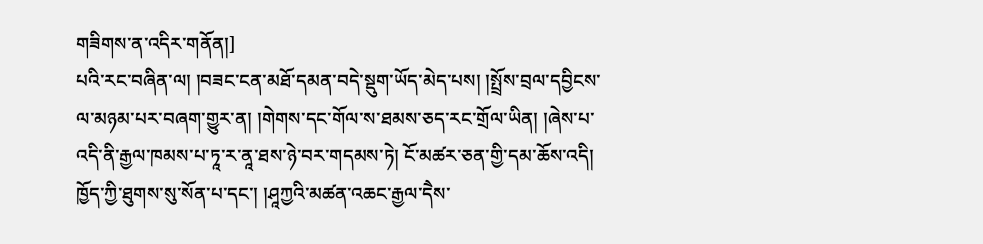གཟིགས་ན་འདིར་གནོན།]
པའི་རང་བཞིན་ལ། །བཟང་ངན་མཐོ་དམན་བདེ་སྡུག་ཡོད་མེད་པས། །སྤྲོས་བྲལ་དབྱིངས་ལ་མཉམ་པར་བཞག་གྱུར་ན། །གེགས་དང་གོལ་ས་ཐམས་ཅད་རང་གྲོལ་ཡིན། །ཞེས་པ་འདི་ནི་རྒྱལ་ཁམས་པ་ཏཱ་ར་ནཱ་ཐས་ཉེ་བར་གདམས་ཏེ། ངོ་མཚར་ཅན་གྱི་དམ་ཆོས་འདི། ཁྱོད་ཀྱི་ཐུགས་སུ་སོན་པ་དང་། །ཤཱཀྱའི་མཚན་འཆང་རྒྱལ་དཻས་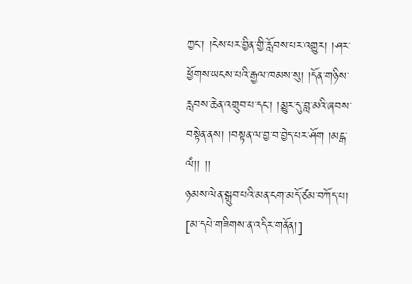ཀྱང་། །ངེས་པར་བྱིན་གྱི་རློབས་པར་འགྱུར། །ཤར་ཕྱོགས་ཡངས་པའི་རྒྱལ་ཁམས་སུ། །དོན་གཉིས་རླབས་ཆེན་འགྲུབ་པ་དང་། །མྱུར་དུ་བླ་མའི་ཞབས་བསྟེན་ནས། །བསྟན་ལ་བྱ་བ་བྱེད་པར་ཤོག །མངྒ་ལཾ།། །།
ཉམས་ལེན་སྒྲུབ་པའི་མན་ངག་མདོ་ཙམ་བཀོད་པ།
[མ་དཔེ་གཟིགས་ན་འདིར་གནོན།]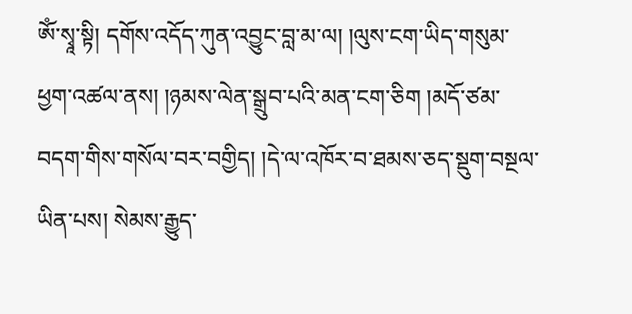ཨོཾ་སྭཱ་སྟི། དགོས་འདོད་ཀུན་འབྱུང་བླ་མ་ལ། །ལུས་ངག་ཡིད་གསུམ་ཕྱག་འཚལ་ནས། །ཉམས་ལེན་སྒྲུབ་པའི་མན་ངག་ཅིག །མདོ་ཙམ་བདག་གིས་གསོལ་བར་བགྱིད། །དེ་ལ་འཁོར་བ་ཐམས་ཅད་སྡུག་བསྔལ་ཡིན་པས། སེམས་རྒྱུད་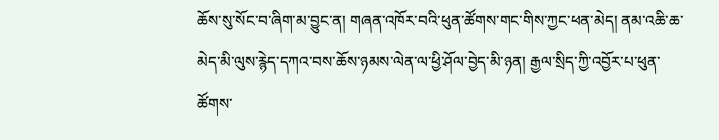ཆོས་སུ་སོང་བ་ཞིག་མ་བྱུང་ན། གཞན་འཁོར་བའི་ཕུན་ཚོགས་གང་གིས་ཀྱང་ཕན་མེད། ནམ་འཆི་ཆ་མེད་མི་ལུས་རྙེད་དཀའ་བས་ཆོས་ཉམས་ལེན་ལ་ཕྱི་ཤོལ་བྱེད་མི་ཉན། རྒྱལ་སྲིད་ཀྱི་འབྱོར་པ་ཕུན་ཚོགས་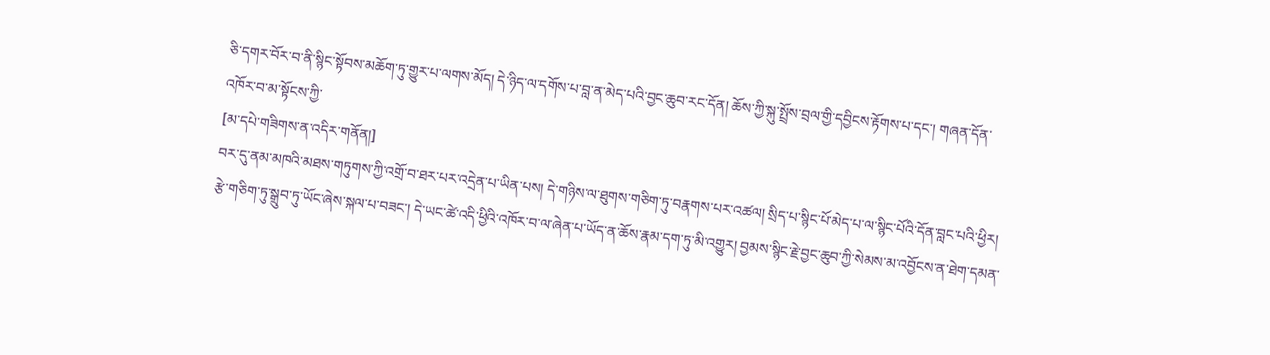ཅི་དགར་བོར་བ་ནི་སྙིང་སྟོབས་མཆོག་ཏུ་གྱུར་པ་ལགས་མོད། དེ་ཉིད་ལ་དགོས་པ་བླ་ན་མེད་པའི་བྱང་ཆུབ་རང་དོན། ཆོས་ཀྱི་སྐུ་སྤྲོས་བྲལ་གྱི་དབྱིངས་རྟོགས་པ་དང་། གཞན་དོན་འཁོར་བ་མ་སྟོངས་ཀྱི་
[མ་དཔེ་གཟིགས་ན་འདིར་གནོན།]
བར་དུ་ནམ་མཁའི་མཐས་གཏུགས་ཀྱི་འགྲོ་བ་ཐར་པར་འདྲེན་པ་ཡིན་པས། དེ་གཉིས་ལ་ཐུགས་གཅིག་ཏུ་བརྣགས་པར་འཚལ། སྲིད་པ་སྙིང་པོ་མེད་པ་ལ་སྙིང་པོའི་དོན་བླང་པའི་ཕྱིར། རྩེ་གཅིག་ཏུ་སྒྲུབ་ཏུ་ཡོང་ཞེས་སྐལ་པ་བཟང་། དེ་ཡང་ཚེ་འདི་ཕྱིའི་འཁོར་བ་ལ་ཞེན་པ་ཡོད་ན་ཆོས་རྣམ་དག་ཏུ་མི་འགྱུར། བྱམས་སྙིང་རྗེ་བྱང་ཆུབ་ཀྱི་སེམས་མ་འབྱོངས་ན་ཐེག་དམན་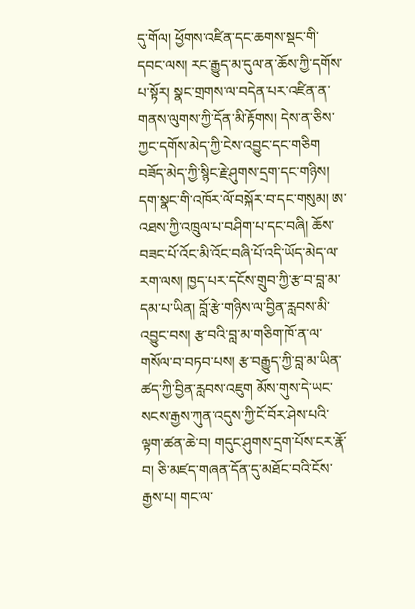དུ་གོལ། ཕྱོགས་འཛིན་དང་ཆགས་སྡང་གི་དབང་ལས། རང་རྒྱུད་མ་དུལ་ན་ཆོས་ཀྱི་དགོས་པ་སྟོར། སྣང་གྲགས་ལ་བདེན་པར་འཛིན་ན་གནས་ལུགས་ཀྱི་དོན་མི་རྟོགས། དེས་ན་ཅིས་ཀྱང་དགོས་མེད་ཀྱི་ངེས་འབྱུང་དང་གཅིག བཟོད་མེད་ཀྱི་སྙིང་རྗེ་ཤུགས་དྲག་དང་གཉིས། དག་སྣང་གི་འཁོར་ལོ་བསྐོར་བ་དང་གསུམ། ཨ་འཐས་ཀྱི་འཁྲུལ་པ་བཤིག་པ་དང་བཞི། ཆོས་བཟང་པོ་འོང་མི་འོང་བཞི་པོ་འདི་ཡོད་མེད་ལ་རག་ལས། ཁྱད་པར་དངོས་གྲུབ་ཀྱི་རྩ་བ་བླ་མ་དམ་པ་ཡིན། བློ་རྩེ་གཉིས་ལ་བྱིན་རླབས་མི་འབྱུང་བས། རྩ་བའི་བླ་མ་གཅིག་ཁོ་ན་ལ་གསོལ་བ་བཏབ་པས། རྩ་བརྒྱུད་ཀྱི་བླ་མ་ཡིན་ཚད་ཀྱི་བྱིན་རླབས་འཇུག མོས་གུས་དེ་ཡང་སངས་རྒྱས་ཀུན་འདུས་ཀྱི་ངོ་བོར་ཤེས་པའི་ལྟག་ཚན་ཆེ་བ། གདུང་ཤུགས་དྲག་པོས་ངར་རྣོ་བ། ཅི་མཛད་གཞན་དོན་དུ་མཐོང་བའི་ངོས་རྒྱས་པ། གང་ལ་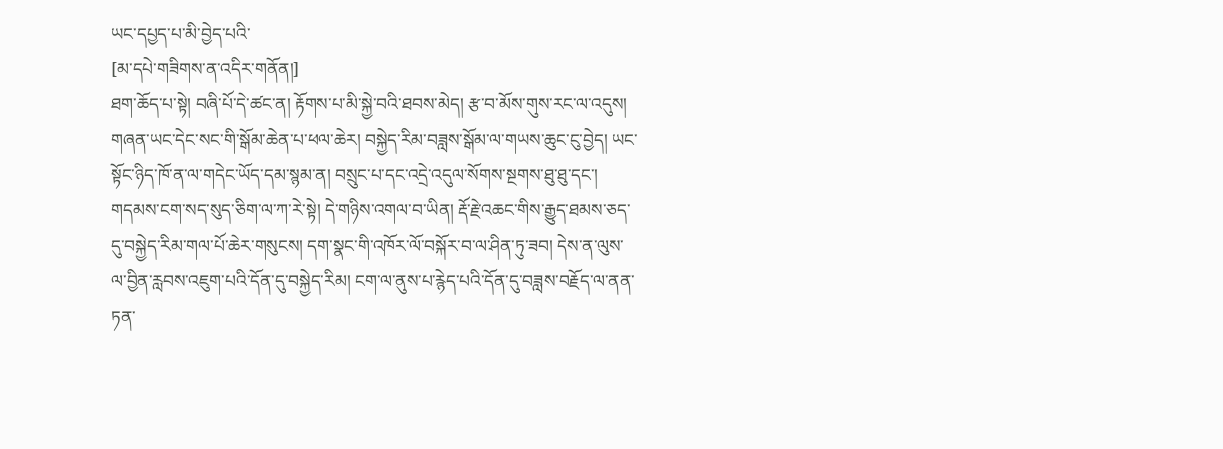ཡང་དཔྱད་པ་མི་བྱེད་པའི་
[མ་དཔེ་གཟིགས་ན་འདིར་གནོན།]
ཐག་ཆོད་པ་སྟེ། བཞི་པོ་དེ་ཚང་ན། རྟོགས་པ་མི་སྐྱེ་བའི་ཐབས་མེད། རྩ་བ་མོས་གུས་རང་ལ་འདུས། གཞན་ཡང་དེང་སང་གི་སྒོམ་ཆེན་པ་ཕལ་ཆེར། བསྐྱེད་རིམ་བཟླས་སྒོམ་ལ་གཡས་ཆུང་ངུ་བྱེད། ཡང་སྟོང་ཉིད་ཁོ་ན་ལ་གདེང་ཡོད་དམ་སྙམ་ན། བསྲུང་པ་དང་འདྲེ་འདུལ་སོགས་སྔགས་ཐུ་ཐུ་དང་། གདམས་ངག་སད་སུད་ཅིག་ལ་ཀ་རེ་སྟེ། དེ་གཉིས་འགལ་བ་ཡིན། རྡོ་རྗེ་འཆང་གིས་རྒྱུད་ཐམས་ཅད་དུ་བསྐྱེད་རིམ་གལ་པོ་ཆེར་གསུངས། དག་སྣང་གི་འཁོར་ལོ་བསྐོར་བ་ལ་ཤིན་ཏུ་ཟབ། དེས་ན་ལུས་ལ་བྱིན་རླབས་འཇུག་པའི་དོན་དུ་བསྐྱེད་རིམ། ངག་ལ་ནུས་པ་རྙེད་པའི་དོན་དུ་བཟླས་བརྗོད་ལ་ནན་ཏན་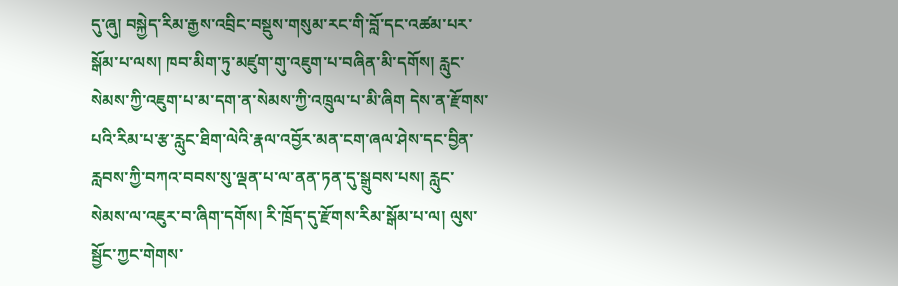དུ་ཞུ། བསྐྱེད་རིམ་རྒྱས་འབྲིང་བསྡུས་གསུམ་རང་གི་བློ་དང་འཚམ་པར་སྒོམ་པ་ལས། ཁབ་མིག་ཏུ་མཛུག་གུ་འཇུག་པ་བཞིན་མི་དགོས། རླུང་སེམས་ཀྱི་འཇུག་པ་མ་དག་ན་སེམས་ཀྱི་འཁྲུལ་པ་མི་ཞིག དེས་ན་རྫོགས་པའི་རིམ་པ་རྩ་རླུང་ཐིག་ལེའི་རྣལ་འབྱོར་མན་ངག་ཞལ་ཤེས་དང་བྱིན་རླབས་ཀྱི་བཀའ་བབས་སུ་ལྡན་པ་ལ་ནན་ཏན་དུ་སྒྲུབས་པས། རླུང་སེམས་ལ་འཇུར་བ་ཞིག་དགོས། རི་ཁྲོད་དུ་རྫོགས་རིམ་སྒོམ་པ་ལ། ལུས་སྦྱོང་ཀྱང་གེགས་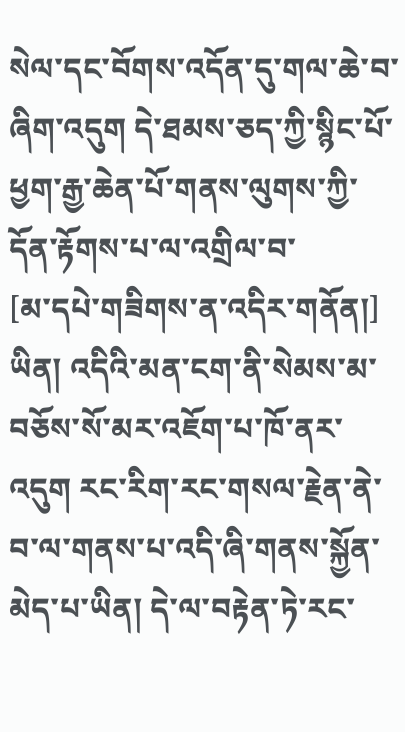སེལ་དང་བོགས་འདོན་དུ་གལ་ཆེ་བ་ཞིག་འདུག དེ་ཐམས་ཅད་ཀྱི་སྙིང་པོ་ཕྱག་རྒྱ་ཆེན་པོ་གནས་ལུགས་ཀྱི་དོན་རྟོགས་པ་ལ་འགྲིལ་བ་
[མ་དཔེ་གཟིགས་ན་འདིར་གནོན།]
ཡིན། འདིའི་མན་ངག་ནི་སེམས་མ་བཅོས་སོ་མར་འཇོག་པ་ཁོ་ནར་འདུག རང་རིག་རང་གསལ་རྗེན་ནེ་བ་ལ་གནས་པ་འདི་ཞི་གནས་སྐྱོན་མེད་པ་ཡིན། དེ་ལ་བརྟེན་ཏེ་རང་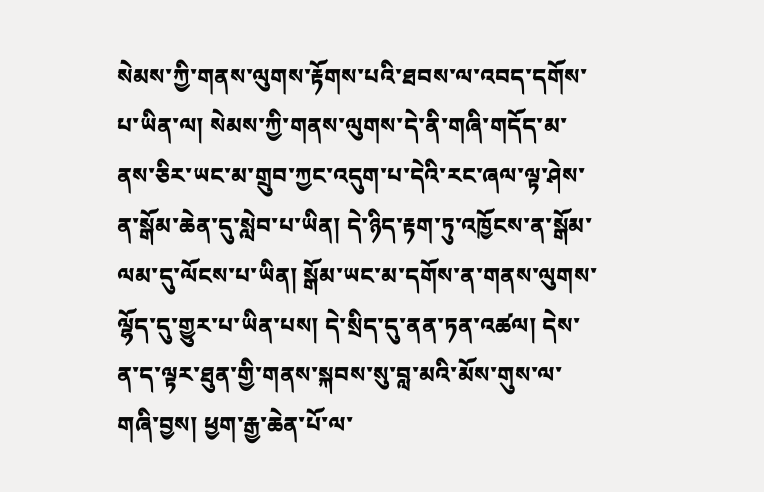སེམས་ཀྱི་གནས་ལུགས་རྟོགས་པའི་ཐབས་ལ་འབད་དགོས་པ་ཡིན་ལ། སེམས་ཀྱི་གནས་ལུགས་དེ་ནི་གཞི་གདོད་མ་ནས་ཅིར་ཡང་མ་གྲུབ་ཀྱང་འདུག་པ་དེའི་རང་ཞལ་ལྟ་ཤེས་ན་སྒོམ་ཆེན་དུ་སླེབ་པ་ཡིན། དེ་ཉིད་རྟག་ཏུ་འཁྱོངས་ན་སྒོམ་ལམ་དུ་ལོངས་པ་ཡིན། སྒོམ་ཡང་མ་དགོས་ན་གནས་ལུགས་ལྷོད་དུ་གྱུར་པ་ཡིན་པས། དེ་སྲིད་དུ་ནན་ཏན་འཚལ། དེས་ན་ད་ལྟར་ཐུན་གྱི་གནས་སྐབས་སུ་བླ་མའི་མོས་གུས་ལ་གཞི་བྱས། ཕྱག་རྒྱ་ཆེན་པོ་ལ་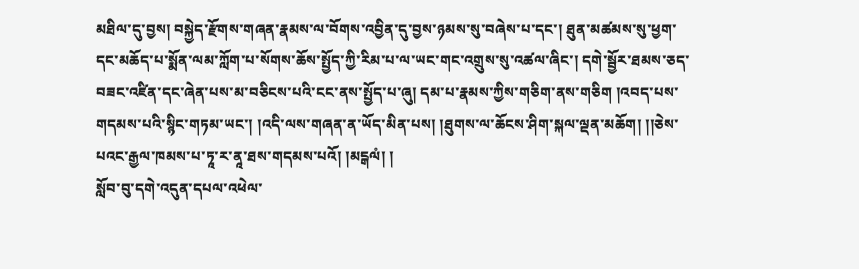མཐིལ་དུ་བྱས། བསྐྱེད་རྫོགས་གཞན་རྣམས་ལ་བོགས་འབྱིན་དུ་བྱས་ཉམས་སུ་བཞེས་པ་དང་། ཐུན་མཚམས་སུ་ཕྱག་དང་མཆོད་པ་སྨོན་ལམ་ཀློག་པ་སོགས་ཆོས་སྤྱོད་ཀྱི་རིམ་པ་ལ་ཡང་གང་འགྲུས་སུ་འཚལ་ཞིང་། དགེ་སྦྱོར་ཐམས་ཅད་བཟང་འཛིན་དང་ཞེན་པས་མ་བཅིངས་པའི་ངང་ནས་སྤྱོད་པ་ཞུ། དམ་པ་རྣམས་ཀྱིས་གཅིག་ནས་གཅིག །འབད་པས་གདམས་པའི་སྙིང་གཏམ་ཡང་། །འདི་ལས་གཞན་ན་ཡོད་མིན་པས། །ཐུགས་ལ་ཆོངས་ཤིག་སྐལ་ལྡན་མཆོག། །།ཅེས་པའང་རྒྱལ་ཁམས་པ་ཏཱ་ར་ནཱ་ཐས་གདམས་པའོ། །མངྒལཾ། །
སློབ་བུ་དགེ་འདུན་དཔལ་འཕེལ་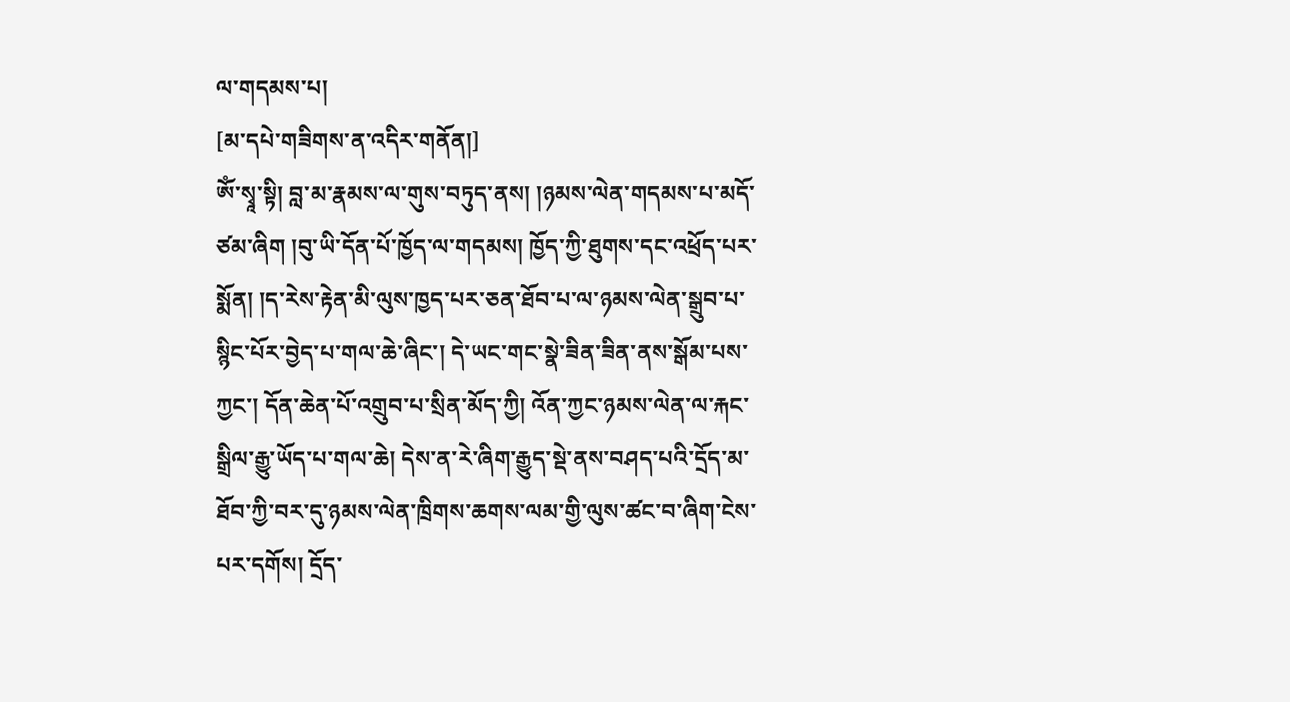ལ་གདམས་པ།
[མ་དཔེ་གཟིགས་ན་འདིར་གནོན།]
ཨོཾ་སྭཱ་སྟི། བླ་མ་རྣམས་ལ་གུས་བཏུད་ནས། །ཉམས་ལེན་གདམས་པ་མདོ་ཙམ་ཞིག །བུ་ཡི་དོན་པོ་ཁྱོད་ལ་གདམས། ཁྱོད་ཀྱི་ཐུགས་དང་འཕྲོད་པར་སྨོན། །ད་རེས་རྟེན་མི་ལུས་ཁྱད་པར་ཅན་ཐོབ་པ་ལ་ཉམས་ལེན་སྒྲུབ་པ་སྙིང་པོར་བྱེད་པ་གལ་ཆེ་ཞིང་། དེ་ཡང་གང་སྣེ་ཟིན་ཟིན་ནས་སྒོམ་པས་ཀྱང་། དོན་ཆེན་པོ་འགྲུབ་པ་སྲིན་མོད་ཀྱི། འོན་ཀྱང་ཉམས་ལེན་ལ་རྐང་སྒྲིལ་རྒྱུ་ཡོད་པ་གལ་ཆེ། དེས་ན་རེ་ཞིག་རྒྱུད་སྡེ་ནས་བཤད་པའི་དྲོད་མ་ཐོབ་ཀྱི་བར་དུ་ཉམས་ལེན་ཁྲིགས་ཆགས་ལམ་གྱི་ལུས་ཚང་བ་ཞིག་ངེས་པར་དགོས། དྲོད་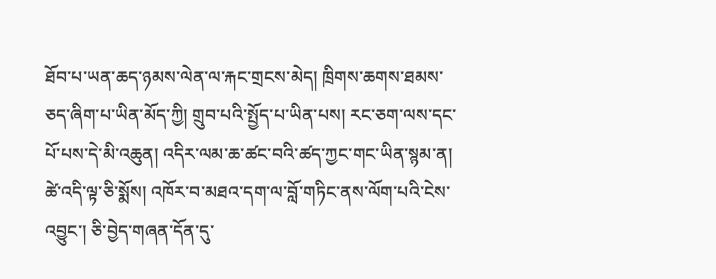ཐོབ་པ་ཡན་ཆད་ཉམས་ལེན་ལ་རྐང་གྲངས་མེད། ཁྲིགས་ཆགས་ཐམས་ཅད་ཞིག་པ་ཡིན་མོད་ཀྱི། གྲུབ་པའི་སྤྱོད་པ་ཡིན་པས། རང་ཅག་ལས་དང་པོ་པས་དེ་མི་འཆུན། འདིར་ལམ་ཆ་ཚང་བའི་ཚད་ཀྱང་གང་ཡིན་སྙམ་ན། ཚེ་འདི་ལྟ་ཅི་སྨོས། འཁོར་བ་མཐའ་དག་ལ་བློ་གཏིང་ནས་ལོག་པའི་ངེས་འབྱུང་། ཅི་བྱེད་གཞན་དོན་དུ་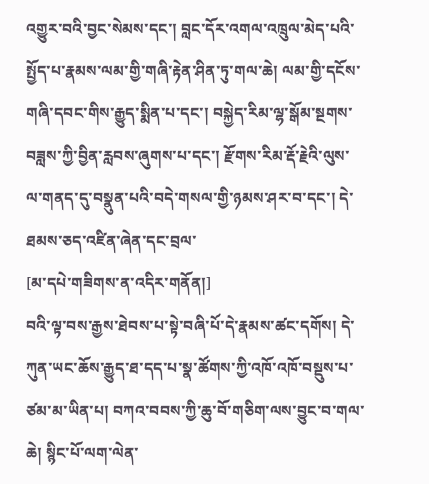འགྱུར་བའི་བྱང་སེམས་དང་། བླང་དོར་འགལ་འཁྲུལ་མེད་པའི་སྤྱོད་པ་རྣམས་ལམ་གྱི་གཞི་རྟེན་ཤིན་ཏུ་གལ་ཆེ། ལམ་གྱི་དངོས་གཞི་དབང་གིས་རྒྱུད་སྨིན་པ་དང་། བསྐྱེད་རིམ་ལྷ་སྒོམ་སྔགས་བཟླས་ཀྱི་བྱིན་རླབས་ཞུགས་པ་དང་། རྫོགས་རིམ་རྡོ་རྗེའི་ལུས་ལ་གནད་དུ་བསྣུན་པའི་བདེ་གསལ་གྱི་ཉམས་ཤར་བ་དང་། དེ་ཐམས་ཅད་འཛིན་ཞེན་དང་བྲལ་
[མ་དཔེ་གཟིགས་ན་འདིར་གནོན།]
བའི་ལྟ་བས་རྒྱས་ཐེབས་པ་སྟེ་བཞི་པོ་དེ་རྣམས་ཚང་དགོས། དེ་ཀུན་ཡང་ཆོས་རྒྱུད་ཐ་དད་པ་སྣ་ཚོགས་ཀྱི་འཁོ་འཁོ་བསྡུས་པ་ཙམ་མ་ཡིན་པ། བཀའ་བབས་ཀྱི་ཆུ་བོ་གཅིག་ལས་བྱུང་བ་གལ་ཆེ། སྙིང་པོ་ལག་ལེན་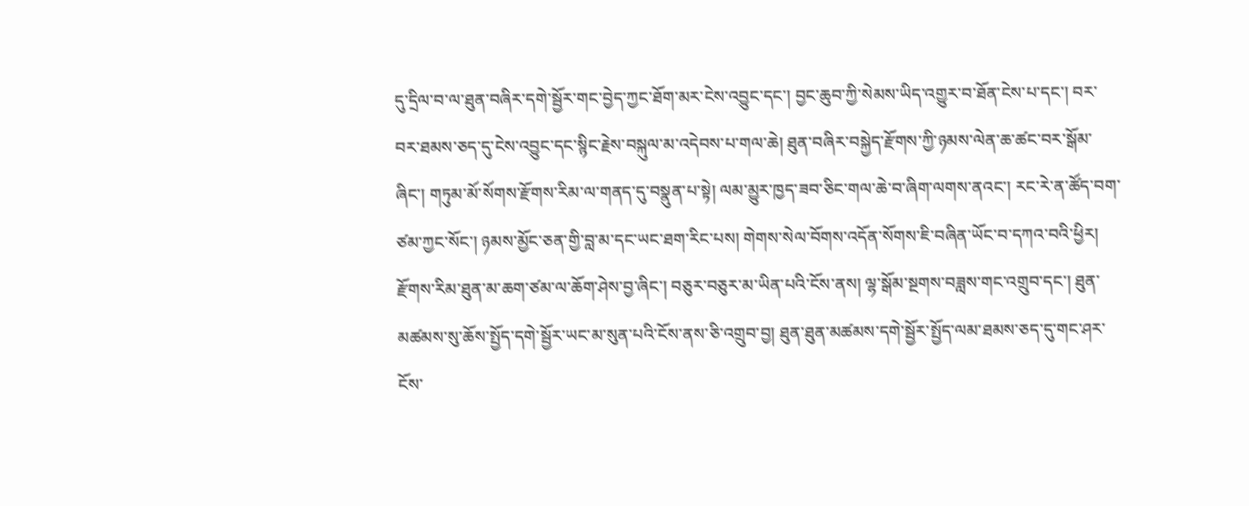དུ་དྲིལ་བ་ལ་ཐུན་བཞིར་དགེ་སྦྱོར་གང་བྱེད་ཀྱང་ཐོག་མར་ངེས་འབྱུང་དང་། བྱང་ཆུབ་ཀྱི་སེམས་ཡིད་འགྱུར་བ་ཐོན་ངེས་པ་དང་། བར་བར་ཐམས་ཅད་དུ་ངེས་འབྱུང་དང་སྙིང་རྗེས་བསྐུལ་མ་འདེབས་པ་གལ་ཆེ། ཐུན་བཞིར་བསྐྱེད་རྫོགས་ཀྱི་ཉམས་ལེན་ཆ་ཚང་བར་སྒོམ་ཞིང་། གཏུམ་མོ་སོགས་རྫོགས་རིམ་ལ་གནད་དུ་བསྣུན་པ་སྟེ། ལམ་མྱུར་ཁྱད་ཟབ་ཅིང་གལ་ཆེ་བ་ཞིག་ལགས་ནའང་། རང་རེ་ན་ཚོད་བག་ཙམ་ཀྱང་སོང་། ཉམས་མྱོང་ཅན་གྱི་བླ་མ་དང་ཡང་ཐག་རིང་པས། གེགས་སེལ་བོགས་འདོན་སོགས་ཇི་བཞིན་ཡོང་བ་དཀའ་བའི་ཕྱིར། རྫོགས་རིམ་ཐུན་མ་ཆག་ཙམ་ལ་ཆོག་ཤེས་བྱ་ཞིང་། བཅུར་བཅུར་མ་ཡིན་པའི་ངོས་ནས། ལྷ་སྒོམ་སྔགས་བཟླས་གང་འགྲུབ་དང་། ཐུན་མཚམས་སུ་ཆོས་སྤྱོད་དགེ་སྦྱོར་ཡང་མ་སུན་པའི་ངོས་ནས་ཅི་འགྲུབ་བྱ། ཐུན་ཐུན་མཚམས་དགེ་སྦྱོར་སྤྱོད་ལམ་ཐམས་ཅད་དུ་གང་ཤར་ངོས་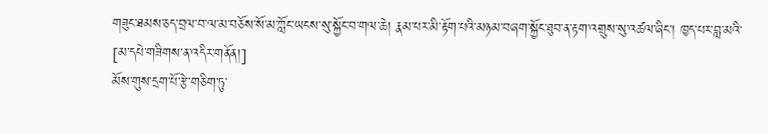གཟུང་ཐམས་ཅད་བྲལ་བ་ལ་མ་བཅོས་སོ་མ་ཀློང་ཡངས་སུ་སྐྱོང་བ་གལ་ཆེ། རྣམ་པར་མི་རྟོག་པའི་མཉམ་བཞག་སྐྱོང་ཐུབ་ན་རྟག་འགྲུས་སུ་འཚལ་ཞིང་། ཁྱད་པར་བླ་མའི་
[མ་དཔེ་གཟིགས་ན་འདིར་གནོན།]
མོས་གུས་དྲག་པོ་རྩེ་གཅིག་ཏུ་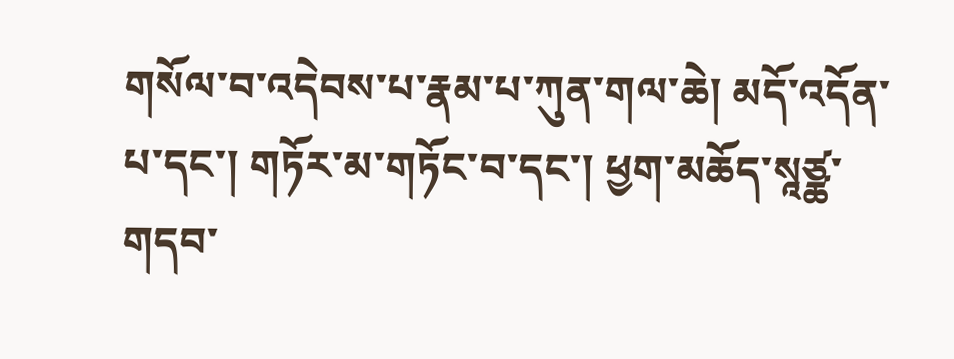གསོལ་བ་འདེབས་པ་རྣམ་པ་ཀུན་གལ་ཆེ། མདོ་འདོན་པ་དང་། གཏོར་མ་གཏོང་བ་དང་། ཕྱག་མཆོད་སཱཙྪ་གདབ་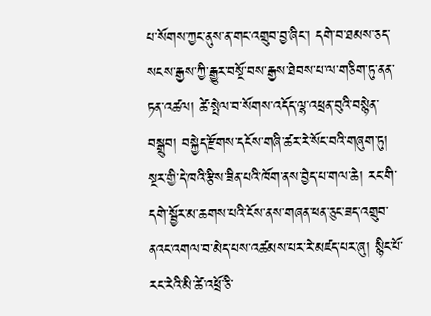པ་སོགས་ཀྱང་ནུས་ན་གང་འགྲུབ་བྱ་ཞིང་། དགེ་བ་ཐམས་ཅད་སངས་རྒྱས་ཀྱི་རྒྱུར་བསྔོ་བས་རྒྱས་ཐེབས་པ་ལ་གཅིག་ཏུ་ནན་ཏན་འཚལ། ཚེ་སྤེལ་བ་སོགས་འདོད་ལྷ་འཕྲན་བུའི་བསྙེན་བསྒྲུབ། བསྐྱེད་རྫོགས་དངོས་གཞི་ཚར་རེ་སོང་བའི་གཞུག་ཏུ། སྔར་གྱི་དེ་ཁའི་རྩིས་ཟིན་པའི་ཁོག་ནས་བྱེད་པ་གལ་ཆེ། རང་གི་དགེ་སྦྱོར་མ་ཆགས་པའི་ངོས་ནས་གཞན་ཕན་ཅུང་ཟད་འགྲུབ་ནའང་འགལ་བ་མེད་པས་འཚམས་པར་རེ་མཛད་པར་ཞུ། སྙིང་པོ་རང་རེའི་མི་ཚེ་འཕྲོ་ཅི་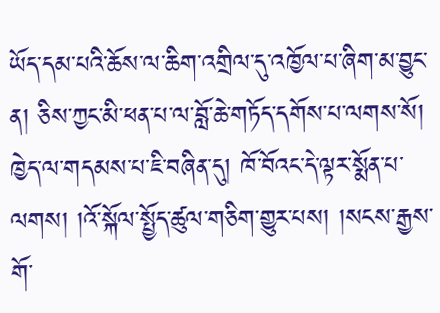ཡོད་དམ་པའི་ཆོས་ལ་ཆིག་འགྲིལ་དུ་འཁྱོལ་པ་ཞིག་མ་བྱུང་ན། ཅིས་ཀྱང་མི་ཕན་པ་ལ་བློ་ཆེ་གཏོད་དགོས་པ་ལགས་སོ། ཁྱེད་ལ་གདམས་པ་ཇི་བཞིན་དུ། ཁོ་བོའང་དེ་ལྟར་སྨོན་པ་ལགས། །འོ་སྐོལ་སྤྱོད་ཚུལ་གཅིག་གྱུར་པས། །སངས་རྒྱས་གོ་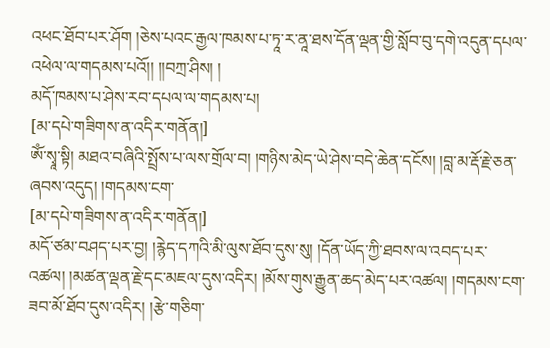འཕང་ཐོབ་པར་ཤོག །ཅེས་པའང་རྒྱལ་ཁམས་པ་ཏཱ་ར་ནཱ་ཐས་དོན་ལྡན་གྱི་སློབ་བུ་དགེ་འདུན་དཔལ་འཕེལ་ལ་གདམས་པའོ།། །།བཀྲ་ཤིས། །
མདོ་ཁམས་པ་ཤེས་རབ་དཔལ་ལ་གདམས་པ།
[མ་དཔེ་གཟིགས་ན་འདིར་གནོན།]
ཨོཾ་སྭཱ་སྟི། མཐའ་བཞིའི་སྤྲོས་པ་ལས་གྲོལ་བ། །གཉིས་མེད་ཡེ་ཤེས་བདེ་ཆེན་དངོས། །བླ་མ་རྡོ་རྗེ་ཅན་ཞབས་འདུད། །གདམས་ངག་
[མ་དཔེ་གཟིགས་ན་འདིར་གནོན།]
མདོ་ཙམ་བཤད་པར་བྱ། །རྙེད་དཀའི་མི་ལུས་ཐོབ་དུས་སུ། །དོན་ཡོད་ཀྱི་ཐབས་ལ་འབད་པར་འཚལ། །མཚན་ལྡན་རྗེ་དང་མཇལ་དུས་འདིར། །མོས་གུས་རྒྱུན་ཆད་མེད་པར་འཚལ། །གདམས་ངག་ཟབ་མོ་ཐོབ་དུས་འདིར། །རྩེ་གཅིག་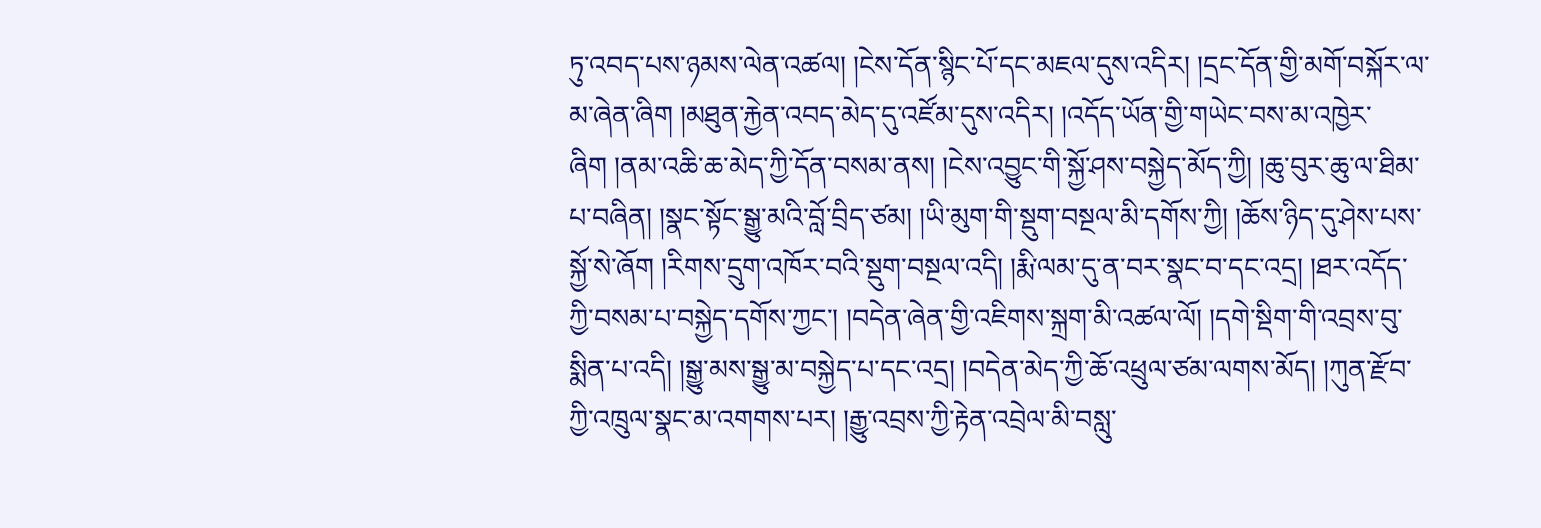ཏུ་འབད་པས་ཉམས་ལེན་འཚལ། །ངེས་དོན་སྙིང་པོ་དང་མཇལ་དུས་འདིར། །དྲང་དོན་གྱི་མགོ་བསྐོར་ལ་མ་ཞེན་ཞིག །མཐུན་རྐྱེན་འབད་མེད་དུ་འཛོམ་དུས་འདིར། །འདོད་ཡོན་གྱི་གཡེང་བས་མ་འཁྱེར་ཞིག །ནམ་འཆི་ཆ་མེད་ཀྱི་དོན་བསམ་ནས། །ངེས་འབྱུང་གི་སྐྱོ་ཤས་བསྐྱེད་མོད་ཀྱི། །ཆུ་བུར་ཆུ་ལ་ཐིམ་པ་བཞིན། །སྣང་སྟོང་སྒྱུ་མའི་བློ་བྲིད་ཙམ། །ཡི་མུག་གི་སྡུག་བསྔལ་མི་དགོས་ཀྱི། །ཆོས་ཉིད་དུ་ཤེས་པས་སྐྱོ་སེ་ཞོག །རིགས་དྲུག་འཁོར་བའི་སྡུག་བསྔལ་འདི། །རྨི་ལམ་དུ་ན་བར་སྣང་བ་དང་འདྲ། །ཐར་འདོད་ཀྱི་བསམ་པ་བསྐྱེད་དགོས་ཀྱང་། །བདེན་ཞེན་གྱི་འཇིགས་སྐྲག་མི་འཚལ་ལོ། །དགེ་སྡིག་གི་འབྲས་བུ་སྨིན་པ་འདི། །སྒྱུ་མས་སྒྱུ་མ་བསྐྱེད་པ་དང་འདྲ། །བདེན་མེད་ཀྱི་ཆོ་འཕྲུལ་ཙམ་ལགས་མོད། །ཀུན་རྫོབ་ཀྱི་འཁྲུལ་སྣང་མ་འགགས་པར། །རྒྱུ་འབྲས་ཀྱི་རྟེན་འབྲེལ་མི་བསླུ་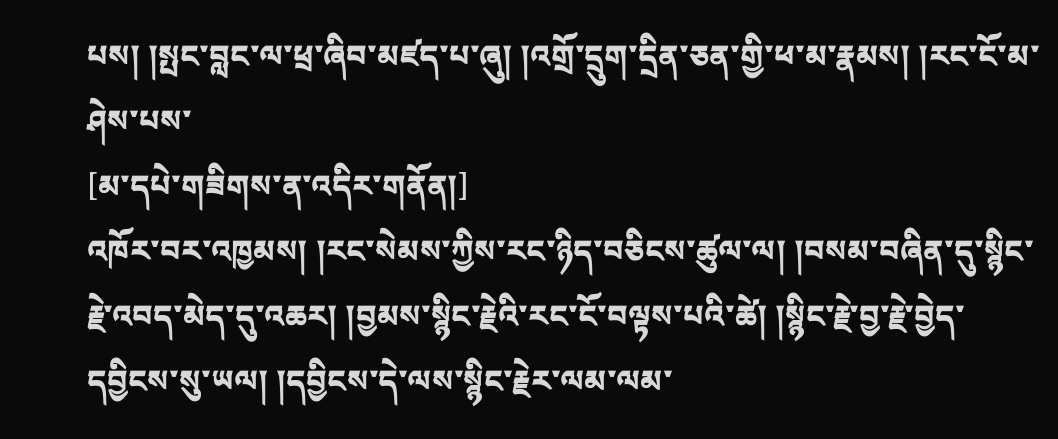པས། །སྤང་བླང་ལ་ཕྲ་ཞིབ་མཛད་པ་ཞུ། །འགྲོ་དྲུག་དྲིན་ཅན་གྱི་ཕ་མ་རྣམས། །རང་ངོ་མ་ཤེས་པས་
[མ་དཔེ་གཟིགས་ན་འདིར་གནོན།]
འཁོར་བར་འཁྱམས། །རང་སེམས་ཀྱིས་རང་ཉིད་བཅིངས་ཚུལ་ལ། །བསམ་བཞིན་དུ་སྙིང་རྗེ་འབད་མེད་དུ་འཆར། །བྱམས་སྙིང་རྗེའི་རང་ངོ་བལྟས་པའི་ཚེ། །སྙིང་རྗེ་བྱ་རྗེ་བྱེད་དབྱིངས་སུ་ཡལ། །དབྱིངས་དེ་ལས་སྙིང་རྗེར་ལམ་ལམ་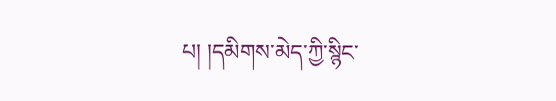པ། །དམིགས་མེད་ཀྱི་སྙིང་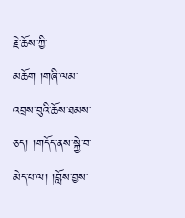རྗེ་ཆོས་ཀྱི་མཆོག །གཞི་ལམ་འབྲས་བུའི་ཆོས་ཐམས་ཅད། །གདོད་ནས་སྐྱེ་བ་མེད་པ་ལ། །བློས་བྱས་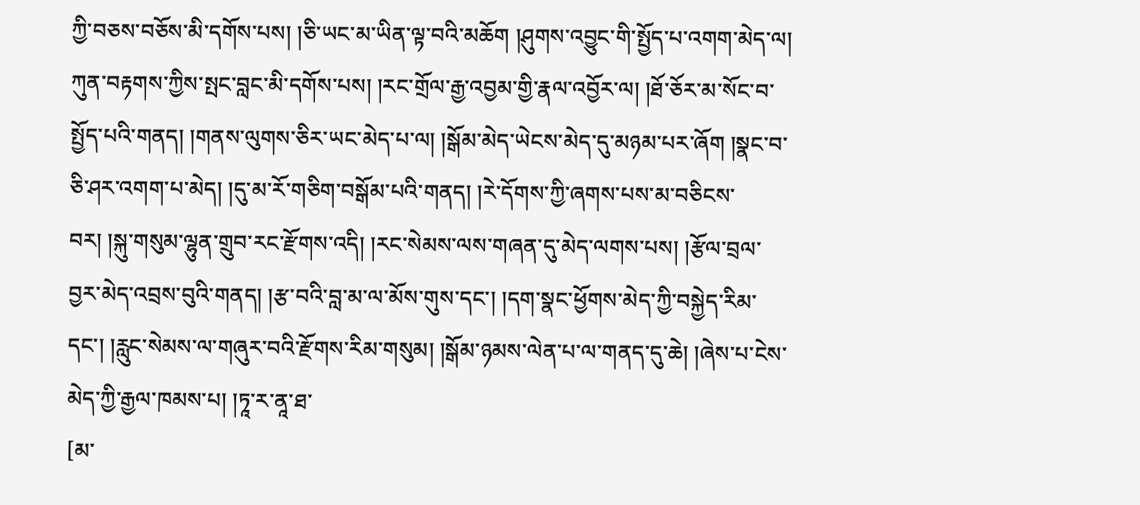ཀྱི་བཅས་བཅོས་མི་དགོས་པས། །ཅི་ཡང་མ་ཡིན་ལྟ་བའི་མཆོག །ཤུགས་འབྱུང་གི་སྤྱོད་པ་འགག་མེད་ལ། ཀུན་བརྟགས་ཀྱིས་སྤང་བླང་མི་དགོས་པས། །རང་གྲོལ་རྒྱ་འབྱམ་གྱི་རྣལ་འབྱོར་ལ། །ཐོ་ཅོར་མ་སོང་བ་སྤྱོད་པའི་གནད། །གནས་ལུགས་ཅིར་ཡང་མེད་པ་ལ། །སྒོམ་མེད་ཡེངས་མེད་དུ་མཉམ་པར་ཞོག །སྣང་བ་ཅི་ཤར་འགག་པ་མེད། །དུ་མ་རོ་གཅིག་བསྒོམ་པའི་གནད། །རེ་དོགས་ཀྱི་ཞགས་པས་མ་བཅིངས་བར། །སྐུ་གསུམ་ལྷུན་གྲུབ་རང་རྫོགས་འདི། །རང་སེམས་ལས་གཞན་དུ་མེད་ལགས་པས། །རྩོལ་བྲལ་བྱར་མེད་འབྲས་བུའི་གནད། །རྩ་བའི་བླ་མ་ལ་མོས་གུས་དང་། །དག་སྣང་ཕྱོགས་མེད་ཀྱི་བསྐྱེད་རིམ་དང་། །རླུང་སེམས་ལ་གཞུར་བའི་རྫོགས་རིམ་གསུམ། །སྒོམ་ཉམས་ལེན་པ་ལ་གནད་དུ་ཆེ། །ཞེས་པ་ངེས་མེད་ཀྱི་རྒྱལ་ཁམས་པ། །ཏཱ་ར་ནཱ་ཐ་
[མ་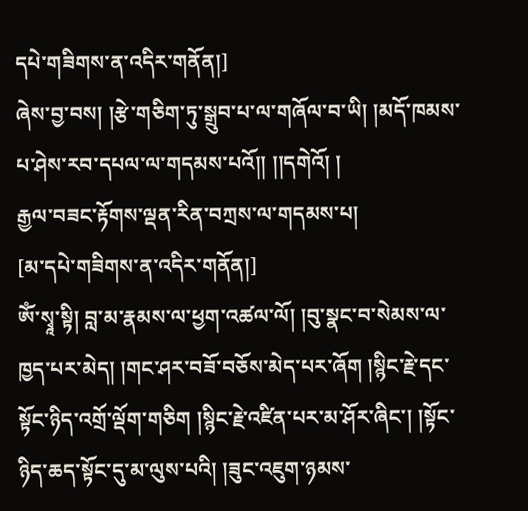དཔེ་གཟིགས་ན་འདིར་གནོན།]
ཞེས་བྱ་བས། །རྩེ་གཅིག་ཏུ་སྒྲུབ་པ་ལ་གཞོལ་བ་ཡི། །མདོ་ཁམས་པ་ཤེས་རབ་དཔལ་ལ་གདམས་པའོ།། །།དགེའོ། །
རྒྱལ་བཟང་རྟོགས་ལྡན་རིན་བཀྲས་ལ་གདམས་པ།
[མ་དཔེ་གཟིགས་ན་འདིར་གནོན།]
ཨོཾ་སྭཱ་སྟི། བླ་མ་རྣམས་ལ་ཕྱག་འཚལ་ལོ། །བུ་སྣང་བ་སེམས་ལ་ཁྱད་པར་མེད། །གང་ཤར་བཟོ་བཅོས་མེད་པར་ཞོག །སྙིང་རྗེ་དང་སྟོང་ཉིད་འགྲོ་ལྡོག་གཅིག །སྙིང་རྗེ་འཛིན་པར་མ་ཤོར་ཞིང་། །སྟོང་ཉིད་ཆད་སྟོང་དུ་མ་ལུས་པའི། །ཟུང་འཇུག་ཉམས་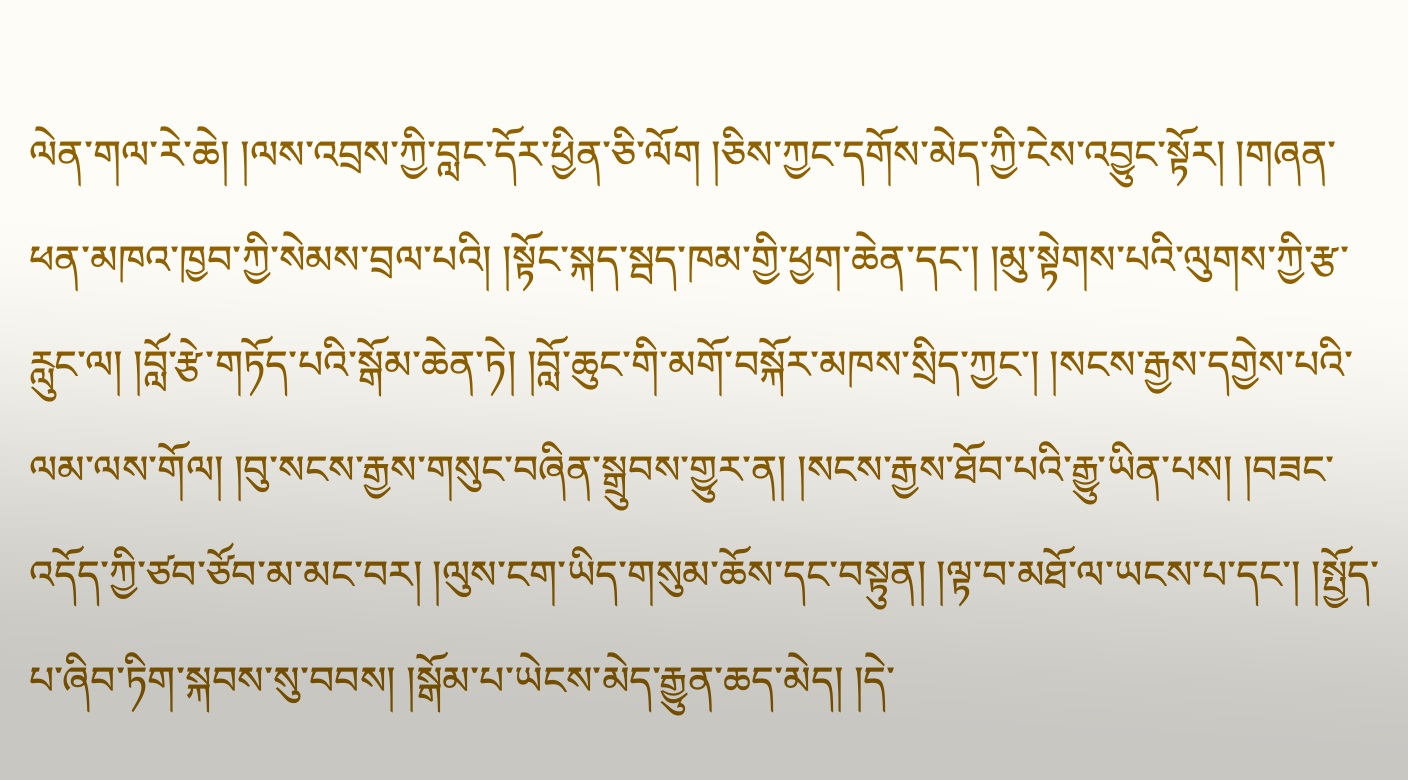ལེན་གལ་རེ་ཆེ། །ལས་འབྲས་ཀྱི་བླང་དོར་ཕྱིན་ཅི་ལོག །ཅིས་ཀྱང་དགོས་མེད་ཀྱི་ངེས་འབྱུང་སྟོར། །གཞན་ཕན་མཁའ་ཁྱབ་ཀྱི་སེམས་བྲལ་པའི། །སྟོང་སྐད་སྦད་ཁམ་གྱི་ཕྱག་ཆེན་དང་། །མུ་སྟེགས་པའི་ལུགས་ཀྱི་རྩ་རླུང་ལ། །བློ་རྩེ་གཏོད་པའི་སྒོམ་ཆེན་ཏེ། །བློ་ཆུང་གི་མགོ་བསྐོར་མཁས་སྲིད་ཀྱང་། །སངས་རྒྱས་དགྱེས་པའི་ལམ་ལས་གོལ། །བུ་སངས་རྒྱས་གསུང་བཞིན་སྒྲུབས་གྱུར་ན། །སངས་རྒྱས་ཐོབ་པའི་རྒྱུ་ཡིན་པས། །བཟང་འདོད་ཀྱི་ཙབ་ཙོབ་མ་མང་བར། །ལུས་ངག་ཡིད་གསུམ་ཆོས་དང་བསྟུན། །ལྟ་བ་མཐོ་ལ་ཡངས་པ་དང་། །སྤྱོད་པ་ཞིབ་ཏིག་སྐབས་སུ་བབས། །སྒོམ་པ་ཡེངས་མེད་རྒྱུན་ཆད་མེད། །དེ་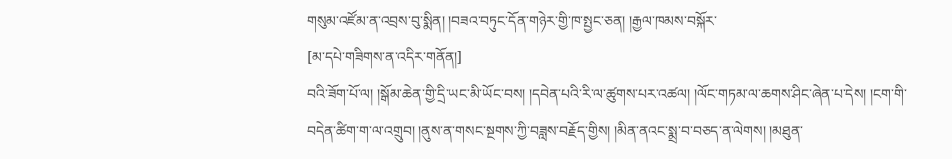གསུམ་འཛོམ་ན་འབྲས་བུ་སྨིན། །བཟའ་བཏུང་དོན་གཉེར་གྱི་ཁ་སྤྱང་ཅན། །རྒྱལ་ཁམས་བསྐོར་
[མ་དཔེ་གཟིགས་ན་འདིར་གནོན།]
བའི་ཟོག་པོ་ལ། །སྒོམ་ཆེན་གྱི་དྲི་ཡང་མི་ཡོང་བས། །དབེན་པའི་རི་ལ་ཚུགས་པར་འཚལ། །ལོང་གཏམ་ལ་ཆགས་ཤིང་ཞེན་པ་དེས། །ངག་གི་བདེན་ཚིག་ག་ལ་འགྲུབ། །ནུས་ན་གསང་སྔགས་ཀྱི་བཟླས་བརྗོད་གྱིས། །མིན་ནའང་སྨྲ་བ་བཅད་ན་ལེགས། །མཐུན་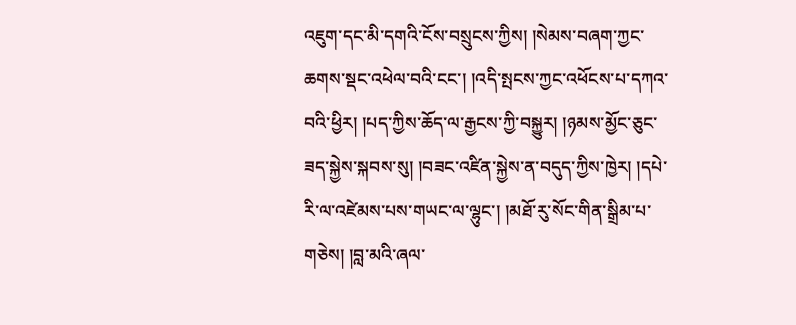འཇུག་དང་མི་དགའི་ངོས་བསྲུངས་ཀྱིས། །སེམས་བཞག་ཀྱང་ཆགས་སྡང་འཕེལ་བའི་ངང་། །འདི་སྤངས་ཀྱང་འཕོངས་པ་དཀའ་བའི་ཕྱིར། །པད་ཀྱིས་ཆོད་ལ་རྒྱངས་ཀྱི་བསྐྱུར། །ཉམས་མྱོང་ཅུང་ཟད་སྐྱེས་སྐབས་སུ། །བཟང་འཛིན་སྐྱེས་ན་བདུད་ཀྱིས་ཁྱེར། །དཔེ་རི་ལ་འཛེམས་པས་གཡང་ལ་ལྷུང་། །མཐོ་རུ་སོང་གིན་སྒྲིམ་པ་གཅེས། །བླ་མའི་ཞལ་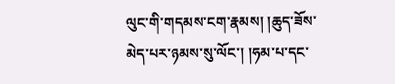ལུང་གི་གདམས་ངག་རྣམས། །ཆུད་ཟོས་མེད་པར་ཉམས་སུ་ལོང་། །ཧམ་པ་དང་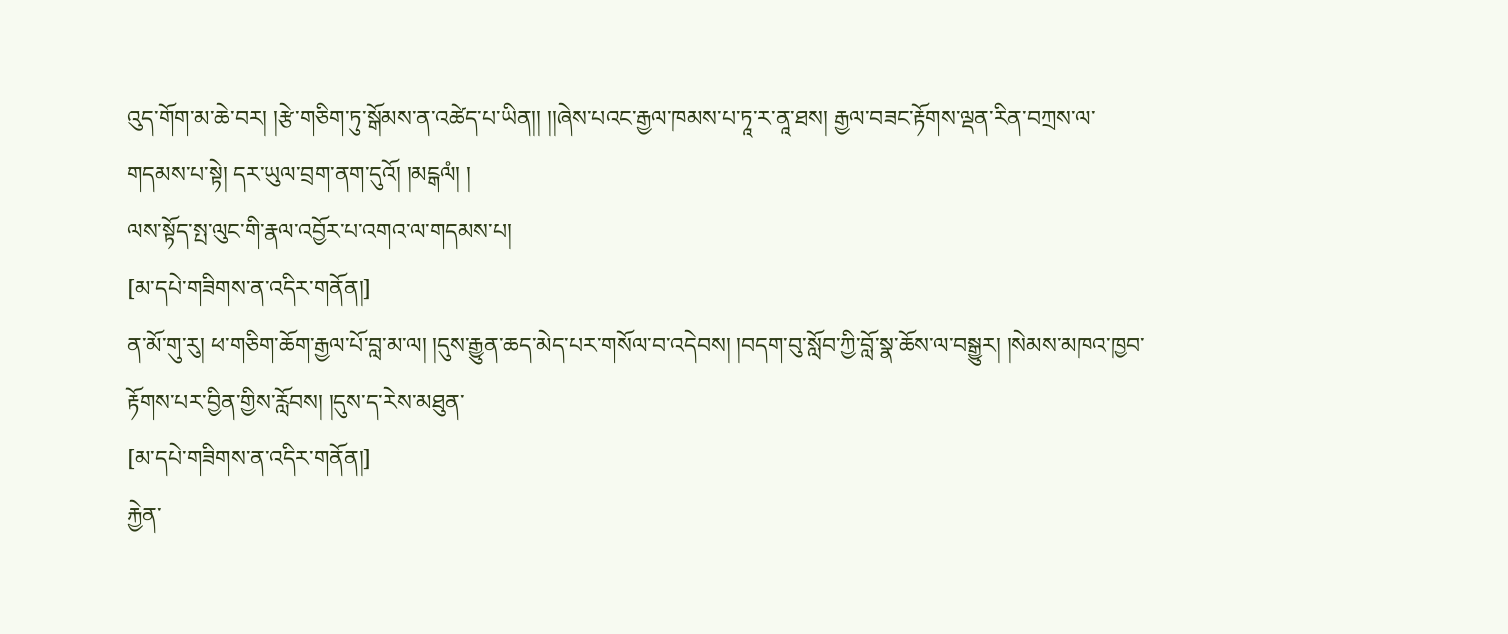འུད་གོག་མ་ཆེ་བར། །རྩེ་གཅིག་ཏུ་སྒོམས་ན་འཚེད་པ་ཡིན།། །།ཞེས་པའང་རྒྱལ་ཁམས་པ་ཏཱ་ར་ནཱ་ཐས། རྒྱལ་བཟང་རྟོགས་ལྡན་རིན་བཀྲས་ལ་གདམས་པ་སྟེ། དར་ཡུལ་བྲག་ནག་དུའོ། །མངྒལཾ། །
ལས་སྟོད་སྤ་ལུང་གི་རྣལ་འབྱོར་པ་འགའ་ལ་གདམས་པ།
[མ་དཔེ་གཟིགས་ན་འདིར་གནོན།]
ན་མོ་གུ་རུ། ཕ་གཅིག་ཆོག་རྒྱལ་པོ་བླ་མ་ལ། །དུས་རྒྱུན་ཆད་མེད་པར་གསོལ་བ་འདེབས། །བདག་བུ་སློབ་ཀྱི་བློ་སྣ་ཆོས་ལ་བསྒྱུར། །སེམས་མཁའ་ཁྱབ་རྟོགས་པར་བྱིན་གྱིས་རློབས། །དུས་ད་རེས་མཐུན་
[མ་དཔེ་གཟིགས་ན་འདིར་གནོན།]
རྐྱེན་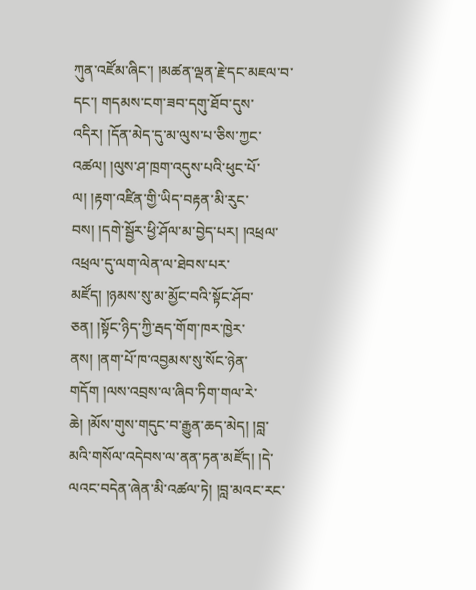ཀུན་འཛོམ་ཞིང་། །མཚན་ལྡན་རྗེ་དང་མཇལ་བ་དང་། གདམས་ངག་ཟབ་དགུ་ཐོབ་དུས་འདིར། །དོན་མེད་དུ་མ་ལུས་པ་ཅིས་ཀྱང་འཚལ། །ལུས་ཤ་ཁྲག་འདུས་པའི་ཕུང་པོ་ལ། །རྟག་འཛིན་གྱི་ཡིད་བརྟན་མི་རུང་བས། །དགེ་སྦྱོར་ཕྱི་ཤོལ་མ་བྱེད་པར། །འཕྲལ་འཕྲལ་དུ་ལག་ལེན་ལ་ཐེབས་པར་མཛོད། །ཉམས་སུ་མ་མྱོང་བའི་སྟོང་ཤོབ་ཅན། །སྟོང་ཉིད་ཀྱི་རྦད་གོག་ཁར་ཁྱེར་ནས། །ནག་པོ་ཁ་འབྱམས་སུ་སོང་ཉེན་གདོག །ལས་འབྲས་ལ་ཞིབ་ཏིག་གལ་རེ་ཆེ། །མོས་གུས་གདུང་བ་རྒྱུན་ཆད་མེད། །བླ་མའི་གསོལ་འདེབས་ལ་ནན་ཏན་མཛོད། །དེ་ལའང་བདེན་ཞེན་མི་འཚལ་ཏེ། །བླ་མའང་རང་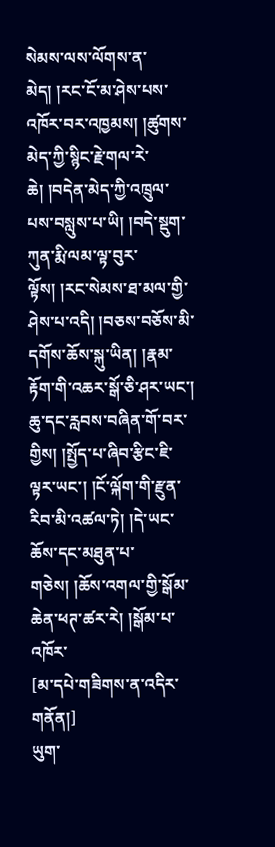སེམས་ལས་ལོགས་ན་མེད། །རང་ངོ་མ་ཤེས་པས་འཁོར་བར་འཁྱམས། །ཚུགས་མེད་ཀྱི་སྙིང་རྗེ་གལ་རེ་ཆེ། །བདེན་མེད་ཀྱི་འཁྲུལ་པས་བསླུས་པ་ཡི། །བདེ་སྡུག་ཀུན་རྨི་ལམ་ལྟ་བུར་ལྟོས། །རང་སེམས་ཐ་མལ་གྱི་ཤེས་པ་འདི། །བཅས་བཅོས་མི་དགོས་ཆོས་སྐུ་ཡིན། །རྣམ་རྟོག་གི་འཆར་སྒོ་ཅི་ཤར་ཡང་། ཆུ་དང་རླབས་བཞིན་གོ་བར་གྱིས། །སྤྱོད་པ་ཞིབ་རྩིང་ཇི་ལྟར་ཡང་། །ངོ་ལྐོག་གི་རྫུན་རིབ་མི་འཚལ་ཏེ། །དེ་ཡང་ཆོས་དང་མཐུན་པ་གཅེས། །ཆོས་འགལ་གྱི་སྒོམ་ཆེན་ཕཊ་ཚར་རེ། །སྒོམ་པ་འཁོར་
[མ་དཔེ་གཟིགས་ན་འདིར་གནོན།]
ཡུག་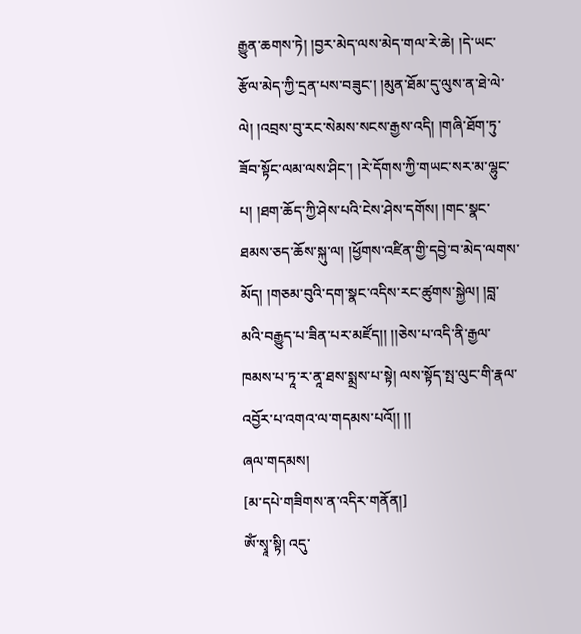རྒྱུན་ཆགས་ཏེ། །བྱར་མེད་ལས་མེད་གལ་རེ་ཆེ། །དེ་ཡང་རྩོལ་མེད་ཀྱི་དྲན་པས་བཟུང་། །མུན་ཐོམ་དུ་ལུས་ན་ཐེ་ལེ་ལེ། །འབྲས་བུ་རང་སེམས་སངས་རྒྱས་འདི། །གཞི་ཐོག་ཏུ་ཟོབ་སྟོང་ལམ་ལས་ཤིང་། །རེ་དོགས་ཀྱི་གཡང་སར་མ་ལྷུང་པ། །ཐག་ཆོད་ཀྱི་ཤེས་པའི་ངེས་ཤེས་དགོས། །གང་སྣང་ཐམས་ཅད་ཆོས་སྐུ་ལ། །ཕྱོགས་འཛིན་གྱི་དབྱེ་བ་མེད་ལགས་མོད། །གཅམ་བུའི་དག་སྣང་འདིས་རང་ཚུགས་སྐྱེལ། །བླ་མའི་བརྒྱུད་པ་ཟིན་པར་མཛོད།། །།ཅེས་པ་འདི་ནི་རྒྱལ་ཁམས་པ་ཏཱ་ར་ནཱ་ཐས་སྨྲས་པ་སྟེ། ལས་སྟོད་སྤ་ལུང་གི་རྣལ་འབྱོར་པ་འགའ་ལ་གདམས་པའོ།། །།
ཞལ་གདམས།
[མ་དཔེ་གཟིགས་ན་འདིར་གནོན།]
ཨོཾ་སྭཱ་སྟི། འདུ་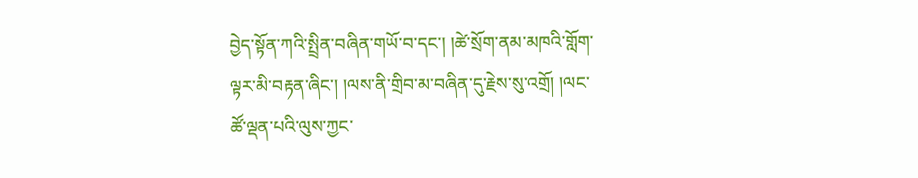བྱེད་སྟོན་ཀའི་སྤྲིན་བཞིན་གཡོ་བ་དང་། །ཚེ་སྲོག་ནམ་མཁའི་གློག་ལྟར་མི་བརྟན་ཞིང་། །ལས་ནི་གྲིབ་མ་བཞིན་དུ་རྗེས་སུ་འགྲོ། །ལང་ཚོ་ལྡན་པའི་ལུས་ཀྱང་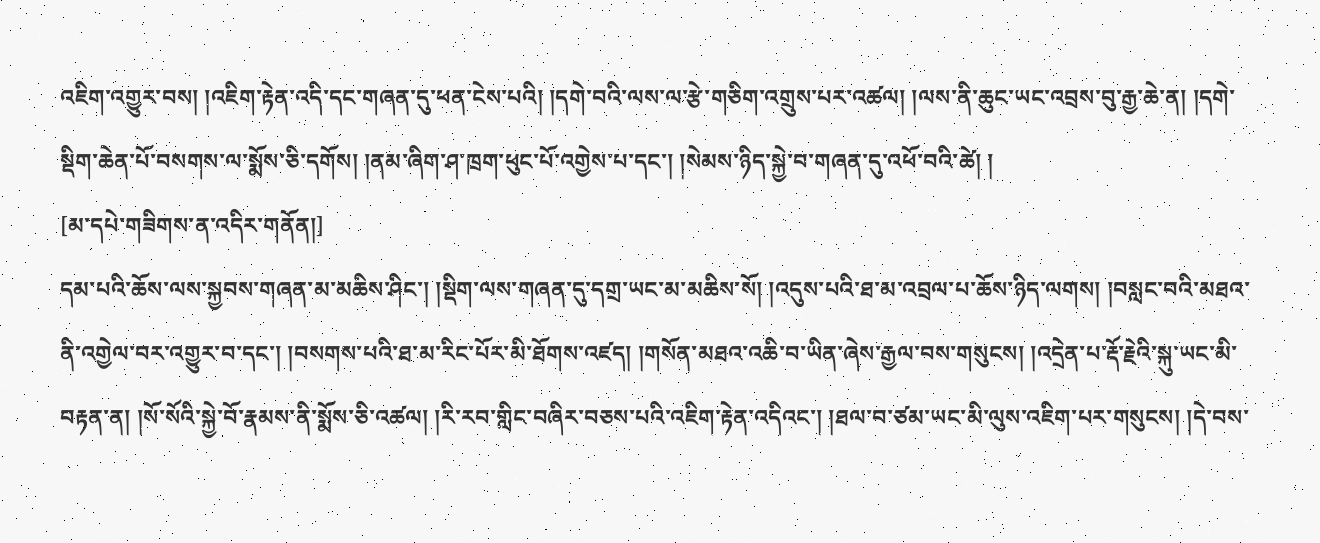འཇིག་འགྱུར་བས། །འཇིག་རྟེན་འདི་དང་གཞན་དུ་ཕན་ངེས་པའི། །དགེ་བའི་ལས་ལ་རྩེ་གཅིག་འགྲུས་པར་འཚལ། །ལས་ནི་ཆུང་ཡང་འབྲས་བུ་རྒྱ་ཆེ་ན། །དགེ་སྡིག་ཆེན་པོ་བསགས་ལ་སྨོས་ཅི་དགོས། །ནམ་ཞིག་ཤ་ཁྲག་ཕུང་པོ་འགྱེས་པ་དང་། །སེམས་ཉིད་སྐྱེ་བ་གཞན་དུ་འཕོ་བའི་ཚེ། །
[མ་དཔེ་གཟིགས་ན་འདིར་གནོན།]
དམ་པའི་ཆོས་ལས་སྐྱབས་གཞན་མ་མཆིས་ཤིང་། །སྡིག་ལས་གཞན་དུ་དགྲ་ཡང་མ་མཆིས་སོ། །འདུས་པའི་ཐ་མ་འབྲལ་པ་ཆོས་ཉིད་ལགས། །བསླང་བའི་མཐའ་ནི་འགྱེལ་བར་འགྱུར་བ་དང་། །བསགས་པའི་ཐ་མ་རིང་པོར་མི་ཐོགས་འཛད། །གསོན་མཐའ་འཆི་བ་ཡིན་ཞེས་རྒྱལ་བས་གསུངས། །འདྲེན་པ་རྡོ་རྗེའི་སྐུ་ཡང་མི་བརྟན་ན། །སོ་སོའི་སྐྱེ་བོ་རྣམས་ནི་སྨོས་ཅི་འཚལ། །རི་རབ་གླིང་བཞིར་བཅས་པའི་འཇིག་རྟེན་འདིའང་། །ཐལ་བ་ཙམ་ཡང་མི་ལུས་འཇིག་པར་གསུངས། །དེ་བས་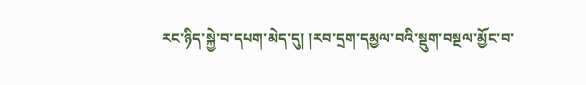རང་ཉིད་སྐྱེ་བ་དཔག་མེད་དུ། །རབ་དྲག་དམྱལ་བའི་སྡུག་བསྔལ་མྱོང་བ་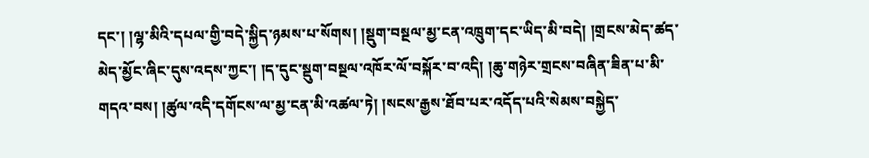དང་། །ལྷ་མིའི་དཔལ་གྱི་བདེ་སྐྱིད་ཉམས་པ་སོགས། །སྡུག་བསྔལ་མྱ་ངན་འཁྲུག་དང་ཡིད་མི་བདེ། །གྲངས་མེད་ཚད་མེད་མྱོང་ཞིང་དུས་འདས་ཀྱང་། །ད་དུང་སྡུག་བསྔལ་འཁོར་ལོ་བསྐོར་བ་འདི། །ཆུ་གཉེར་གྲངས་བཞིན་ཟིན་པ་མི་གདའ་བས། །ཚུལ་འདི་དགོངས་ལ་མྱ་ངན་མི་འཚལ་ཏེ། །སངས་རྒྱས་ཐོབ་པར་འདོད་པའི་སེམས་བསྐྱེད་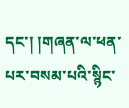དང་། །གཞན་ལ་ཕན་པར་བསམ་པའི་སྙིང་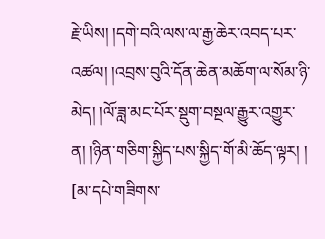རྗེ་ཡིས། །དགེ་བའི་ལས་ལ་རྒྱ་ཆེར་འབད་པར་འཚལ། །འབྲས་བུའི་དོན་ཆེན་མཆོག་ལ་སོམ་ཉི་མེད། །ལོ་ཟླ་མང་པོར་སྡུག་བསྔལ་རྒྱུར་འགྱུར་ན། །ཉིན་གཅིག་སྐྱིད་པས་སྐྱིད་གོ་མི་ཆོད་ལྟར། །
[མ་དཔེ་གཟིགས་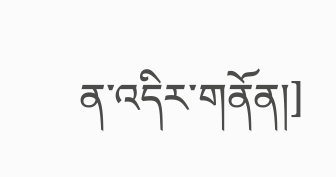ན་འདིར་གནོན།]